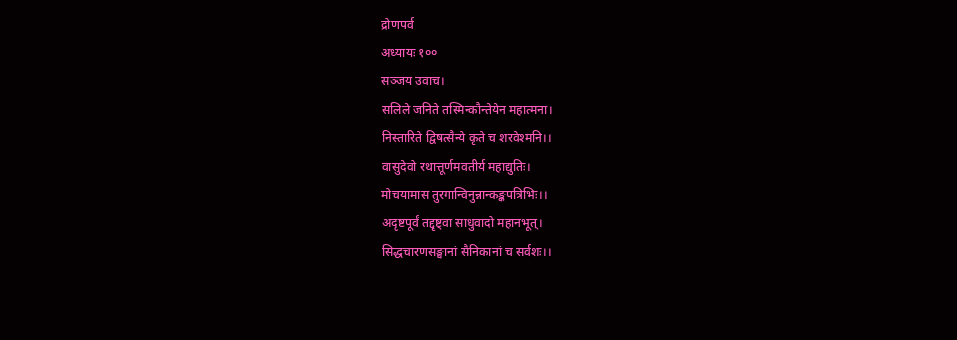द्रोणपर्व
अध्यायः १००
सञ्जय उवाच।
सलिले जनिते तस्मिन्कौन्तेयेन महात्मना।
निस्तारिते द्विषत्सैन्ये कृते च शरवेश्मनि।।
वासुदेवो रथात्तूर्णमवतीर्य महाद्युतिः।
मोचयामास तुरगान्विनुन्नान्कङ्कपत्रिभिः।।
अदृष्टपूर्वं तद्दृष्ट्वा साधुवादो महानभूत्।
सिद्धचारणसङ्घानां सैनिकानां च सर्वशः।।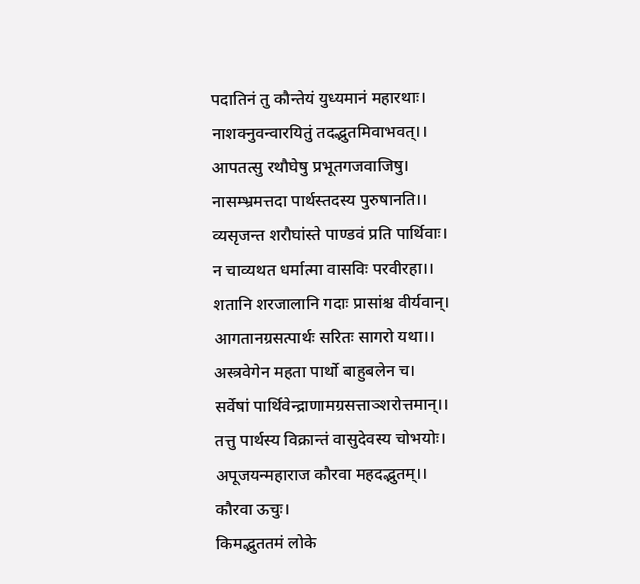पदातिनं तु कौन्तेयं युध्यमानं महारथाः।
नाशक्नुवन्वारयितुं तदद्भुतमिवाभवत्।।
आपतत्सु रथौघेषु प्रभूतगजवाजिषु।
नासम्भ्रमत्तदा पार्थस्तदस्य पुरुषानति।।
व्यसृजन्त शरौघांस्ते पाण्डवं प्रति पार्थिवाः।
न चाव्यथत धर्मात्मा वासविः परवीरहा।।
शतानि शरजालानि गदाः प्रासांश्च वीर्यवान्।
आगतानग्रसत्पार्थः सरितः सागरो यथा।।
अस्त्रवेगेन महता पार्थो बाहुबलेन च।
सर्वेषां पार्थिवेन्द्राणामग्रसत्ताञ्शरोत्तमान्।।
तत्तु पार्थस्य विक्रान्तं वासुदेवस्य चोभयोः।
अपूजयन्महाराज कौरवा महदद्भुतम्।।
कौरवा ऊचुः।
किमद्भुततमं लोके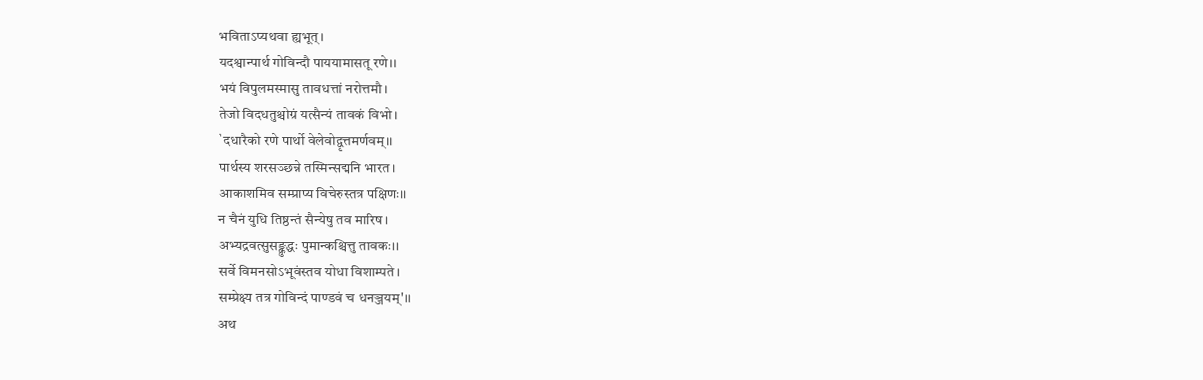भविताऽप्यथवा ह्यभूत्।
यदश्वान्पार्थ गोविन्दौ पाययामासतू रणे।।
भयं विपुलमस्मासु तावधत्तां नरोत्तमौ।
तेजो विदधतुश्चोग्रं यत्सैन्यं तावकं विभो।
`दधारैको रणे पार्थो वेलेवोद्वृत्तमर्णवम्।।
पार्थस्य शरसञ्छन्ने तस्मिन्सद्मनि भारत।
आकाशमिव सम्प्राप्य विचेरुस्तत्र पक्षिणः।।
न चैनं युधि तिष्ठन्तं सैन्येषु तव मारिष।
अभ्यद्रवत्सुसङ्क्रुद्धः पुमान्कश्चित्तु तावकः।।
सर्वे विमनसोऽभूवंस्तव योधा विशाम्पते।
सम्प्रेक्ष्य तत्र गोविन्दं पाण्डवं च धनञ्जयम्'।।
अथ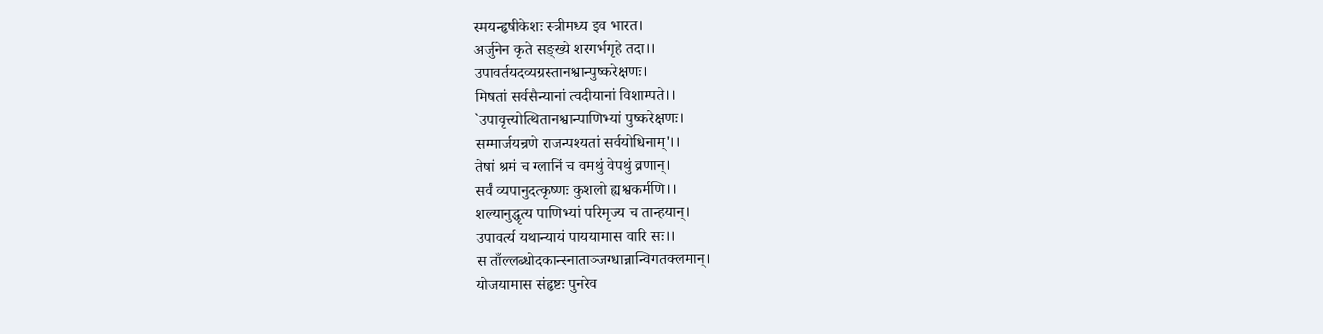स्मयन्हृषीकेशः स्त्रीमध्य इव भारत।
अर्जुनेन कृते सङ्ख्ये शरगर्भगृहे तदा।।
उपावर्तयदव्यग्रस्तानश्वान्पुष्करेक्षणः।
मिषतां सर्वसैन्यानां त्वदीयानां विशाम्पते।।
`उपावृत्त्योत्थितानश्वान्पाणिभ्यां पुष्करेक्षणः।
सम्मार्जयन्रणे राजन्पश्यतां सर्वयोधिनाम्'।।
तेषां श्रमं च ग्लानिं च वमथुं वेपथुं व्रणान्।
सर्वं व्यपानुदत्कृष्णः कुशलो ह्यश्वकर्मणि।।
शल्यानुद्धृत्य पाणिभ्यां परिमृज्य च तान्हयान्।
उपावर्त्य यथान्यायं पाययामास वारि सः।।
स ताँल्लब्धोदकान्स्नाताञ्जग्धान्नान्विगतक्लमान्।
योजयामास संहृष्टः पुनरेव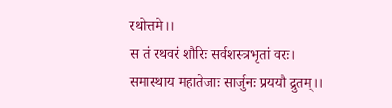रथोत्तमे।।
स तं रथवरं शौरिः सर्वशस्त्रभृतां वरः।
समास्थाय महातेजाः सार्जुनः प्रययौ द्रुतम्।।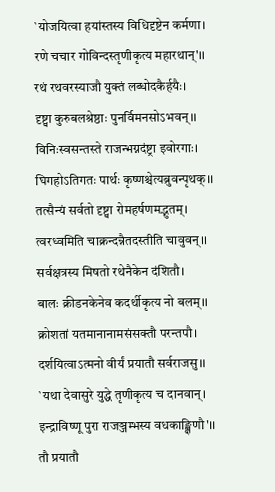`योजयित्वा हयांस्तस्य विधिदृष्टेन कर्मणा।
रणे चचार गोविन्दस्तृणीकृत्य महारथान्'।।
रथं रथवरस्याजौ युक्तं लब्धोदकैर्हयैः।
दृष्ट्वा कुरुबलश्रेष्ठाः पुनर्विमनसोऽभवन्।।
विनिःस्वसन्तस्ते राजन्भग्नदंष्ट्रा इवोरगाः।
घिगहोऽतिगतः पार्थः कृष्णश्चेत्यब्रुवन्पृथक्।।
तत्सैन्यं सर्वतो दृष्ट्वा रोमहर्षणमद्भुतम्।
त्वरध्वमिति चाक्रन्दन्नैतदस्तीति चावुवन्।।
सर्वक्षत्रस्य मिषतो रथेनैकेन दंशितौ।
बालः क्रीडनकेनेव कदर्थीकृत्य नो बलम्।।
क्रोशतां यतमानानामसंसक्तौ परन्तपौ।
दर्शयित्वाऽत्मनो वीर्यं प्रयातौ सर्वराजसु।।
`यथा देवासुरे युद्धे तृणीकृत्य च दानवान्।
इन्द्राविष्णू पुरा राजञ्जम्भस्य वधकाङ्क्षिणौ'।।
तौ प्रयातौ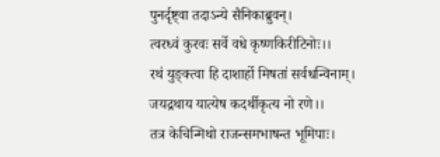पुनर्दृष्ट्वा तदाऽन्ये सैनिकाब्रुवन्।
त्वरध्वं कुरवः सर्वे वधे कृष्णकिरीटिनोः।।
रथं युङ्क्त्वा हि दाशार्हो मिषतां सर्वधन्विनाम्।
जयद्रथाय यात्येष कदर्थीकृत्य नो रणे।।
तत्र केचिन्मिथो राजन्समभाषन्त भूमिपाः।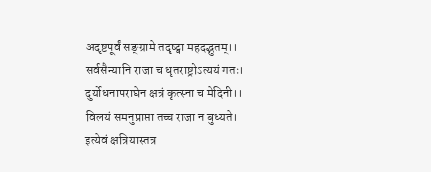अदृष्टपूर्वं सङ्ग्रामे तदृष्ट्वा महदद्भुतम्।।
सर्वसैन्यानि राजा च धृतराष्ट्रोऽत्ययं गतः।
दुर्योधनापराघेन क्षत्रं कृत्स्ना च मेदिनी।।
विलयं समनुप्राप्ता तच्च राजा न बुध्यते।
इत्येवं क्षत्रियास्तत्र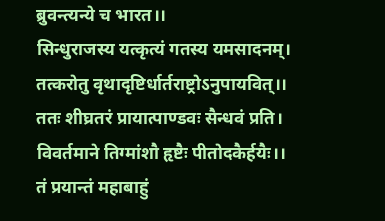ब्रुवन्त्यन्ये च भारत।।
सिन्धुराजस्य यत्कृत्यं गतस्य यमसादनम्।
तत्करोतु वृथादृष्टिर्धार्तराष्ट्रोऽनुपायवित्।।
ततः शीघ्रतरं प्रायात्पाण्डवः सैन्धवं प्रति।
विवर्तमाने तिग्मांशौ हृष्टैः पीतोदकैर्हयैः।।
तं प्रयान्तं महाबाहुं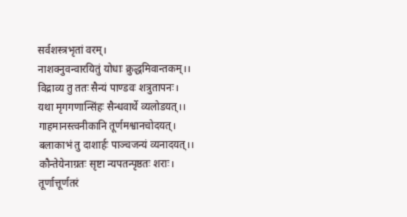सर्वशस्त्रभृतां वरम्।
नाशक्नुवन्वारयितुं योधाः क्रुद्धमिवान्तकम्।।
विद्राव्य तु ततः सैन्यं पाण्डवः शत्रुतापनः।
यथा मृगगणान्सिंहः सैन्धवार्थे व्यलोडयत्।।
गाहमानस्त्वनीकानि तूर्णमश्वानचोदयत्।
बलाकाभं तु दाशार्हः पाञ्चजन्यं व्यनादयत्।।
कौन्तेयेनाग्रतः सृष्टा न्यपतन्पृष्ठतः शराः।
तूर्णात्तूर्णतरं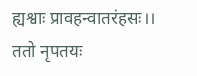ह्यश्वाः प्रावहन्वातरंहसः।।
ततो नृपतयः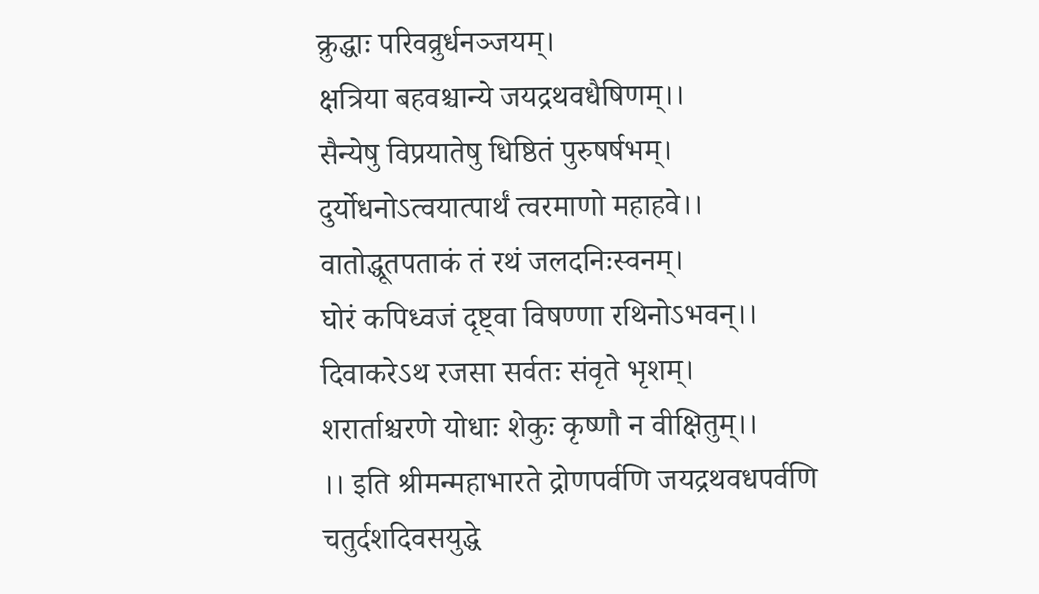क्रुद्धाः परिवव्रुर्धनञ्जयम्।
क्षत्रिया बहवश्चान्ये जयद्रथवधैषिणम्।।
सैन्येषु विप्रयातेषु धिष्ठितं पुरुषर्षभम्।
दुर्योधनोऽत्वयात्पार्थं त्वरमाणो महाहवे।।
वातोद्धूतपताकं तं रथं जलदनिःस्वनम्।
घोरं कपिध्वजं दृष्ट्वा विषण्णा रथिनोऽभवन्।।
दिवाकरेऽथ रजसा सर्वतः संवृते भृशम्।
शरार्ताश्चरणे योधाः शेकुः कृष्णौ न वीक्षितुम्।।
।। इति श्रीमन्महाभारते द्रोणपर्वणि जयद्रथवधपर्वणि
चतुर्दशदिवसयुद्धे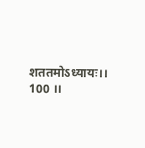शततमोऽध्यायः।। 100 ।।